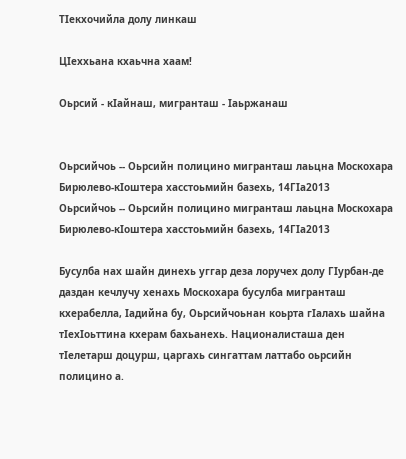ТIекхочийла долу линкаш

ЦIеххьана кхаьчна хаам!

Оьрсий - кIайнаш, мигранташ - Iаьржанаш


Оьрсийчоь -- Оьрсийн полицино мигранташ лаьцна Москохара Бирюлево-кIоштера хасстоьмийн базехь, 14ГIа2013
Оьрсийчоь -- Оьрсийн полицино мигранташ лаьцна Москохара Бирюлево-кIоштера хасстоьмийн базехь, 14ГIа2013

Бусулба нах шайн динехь уггар деза лоручех долу ГIурбан-де даздан кечлучу хенахь Москохара бусулба мигранташ кхерабелла, Iадийна бу, Оьрсийчоьнан коьрта гIалахь шайна тIехIоьттина кхерам бахьанехь. Националисташа ден тIелетарш доцурш, царгахь сингаттам латтабо оьрсийн полицино а.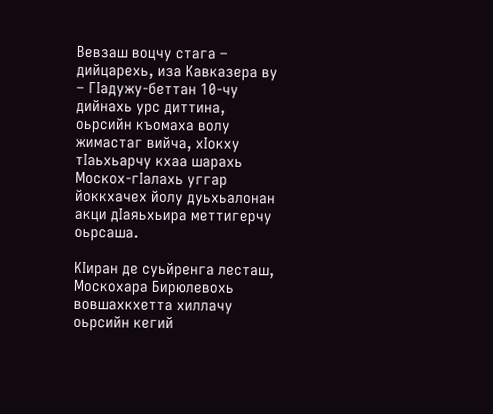Вевзаш воцчу стага – дийцарехь, иза Кавказера ву – ГIадужу-беттан 10-чу дийнахь урс диттина, оьрсийн къомаха волу жимастаг вийча, хIокху тIаьхьарчу кхаа шарахь Москох-гIалахь уггар йоккхачех йолу дуьхьалонан акци дIаяьхьира меттигерчу оьрсаша.

КIиран де суьйренга лесташ, Москохара Бирюлевохь вовшахкхетта хиллачу оьрсийн кегий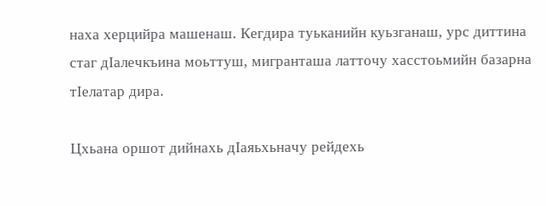наха херцийра машенаш. Кегдира туьканийн куьзганаш, урс диттина стаг дIалечкъина моьттуш, мигранташа латточу хасстоьмийн базарна тIелатар дира.

Цхьана оршот дийнахь дIаяьхьначу рейдехь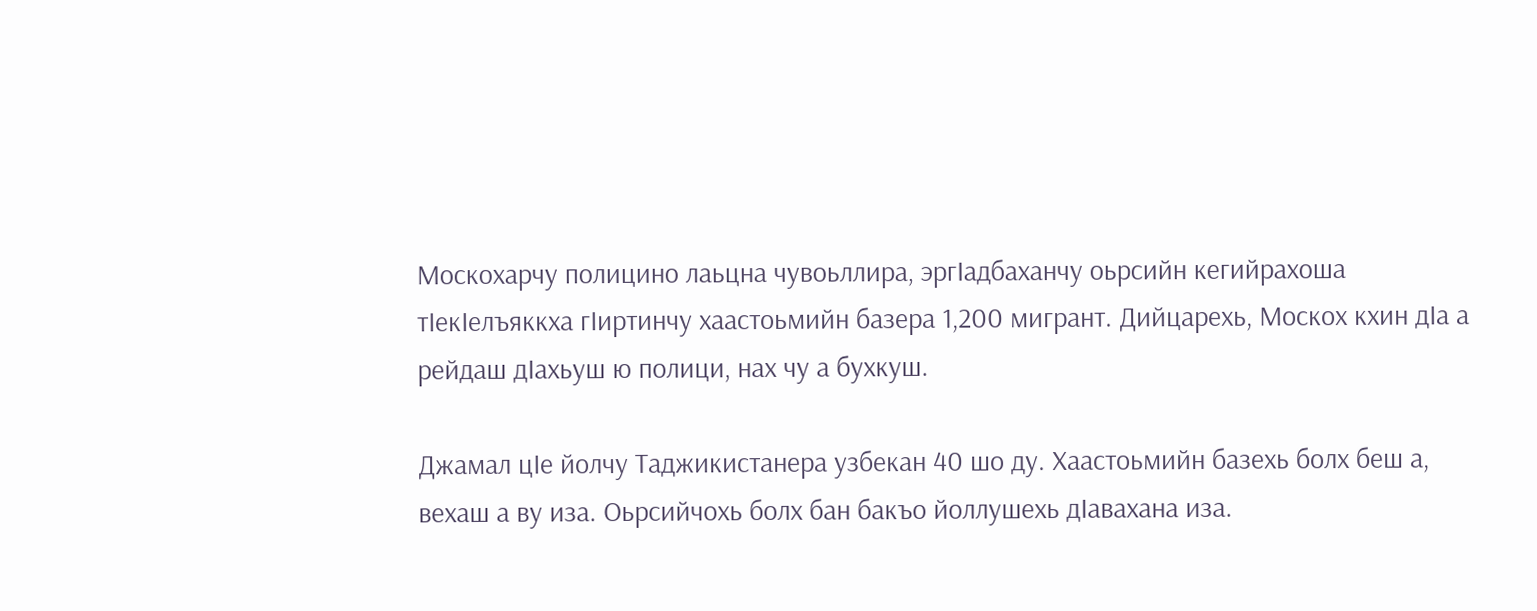Москохарчу полицино лаьцна чувоьллира, эргIадбаханчу оьрсийн кегийрахоша тIекIелъяккха гIиртинчу хаастоьмийн базера 1,200 мигрант. Дийцарехь, Москох кхин дIа а рейдаш дIахьуш ю полици, нах чу а бухкуш.

Джамал цIе йолчу Таджикистанера узбекан 40 шо ду. Хаастоьмийн базехь болх беш а, вехаш а ву иза. Оьрсийчохь болх бан бакъо йоллушехь дIавахана иза.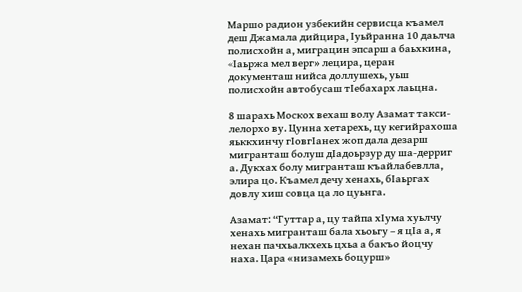Маршо радион узбекийн сервисца къамел деш Джамала дийцира, Iуьйранна 10 даьлча полисхойн а, миграцин эпсарш а баьхкина, «Iаьржа мел верг» лецира, церан документаш нийса доллушехь, уьш полисхойн автобусаш тIебахарх лаьцна.

8 шарахь Москох вехаш волу Азамат такси-лелорхо ву. Цунна хетарехь, цу кегийрахоша яьккхинчу гIовгIанех жоп дала дезарш мигранташ болуш дIадоьрзур ду ша-дерриг а. Дукхах болу мигранташ къайлабевлла, элира цо. Къамел дечу хенахь, бIаьргах довлу хиш совца ца ло цуьнга.

Азамат: “Гуттар а, цу тайпа хIума хуьлчу хенахь мигранташ бала хьоьгу – я цIа а, я нехан пачхьалкхехь цхьа а бакъо йоцчу наха. Цара «низамехь боцурш»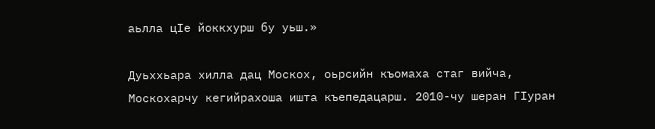аьлла цIе йоккхурш бу уьш.»

Дуьххьара хилла дац Москох, оьрсийн къомаха стаг вийча, Москохарчу кегийрахоша ишта къепедацарш. 2010-чу шеран ГIуран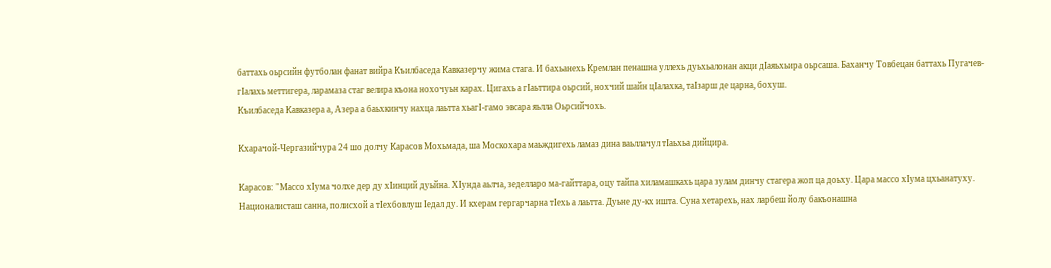баттахь оьрсийн футболан фанат вийра Къилбаседа Кавказерчу жима стага. И бахьанехь Кремлан пенашна уллехь дуьхьалонан акци дIаяьхьира оьрсаша. Баханчу Товбецан баттахь Пугачев-гIалахь меттигера, ларамаза стаг велира къона нохочуьн карах. Цигахь а гIаьттира оьрсий, нохчий шайн цIалахка, таIзарш де царна, бохуш.
Къилбаседа Кавказера а, Азера а баьхкинчу нахца лаьтта хьагI-гамо эвсара яьлла Оьрсийчохь.

Кхарачой-Чергазийчура 24 шо долчу Карасов Мохьмада, ша Москохара маьждигехь ламаз дина ваьллачул тIаьхьа дийцира.

Карасов: "Массо хIума чолхе дер ду хIинций дуьйна. ХIунда аьлча, зеделларо ма-гайттара, оцу тайпа хиламашкахь цара зулам динчу стагера жоп ца доьху. Цара массо хIума цхьанатуху. Националисташ санна, полисхой а тIехбовлуш Iедал ду. И кхерам гергарчарна тIехь а лаьтта. Дуьне ду-кх ишта. Суна хетарехь, нах ларбеш йолу бакъонашна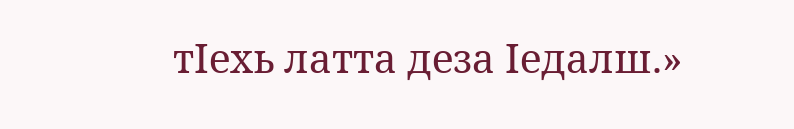тIехь латта деза Iедалш.»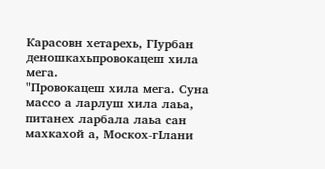Карасовн хетарехь, ГIурбан деношкахьпровокацеш хила мега.
"Провокацеш хила мега. Суна массо а ларлуш хила лаьа, питанех ларбала лаьа сан махкахой а, Москох-гIлани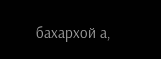бахархой а,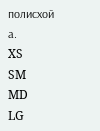полисхой а.
XS
SM
MD
LG